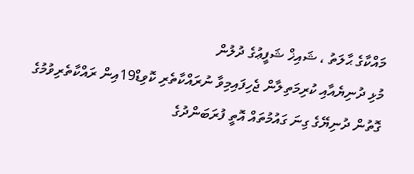މައްކާގެ ޙާލަތު ، ޝައިޚް ޝަފީޢުގެ ދުލުން
މުޅި ދުނިޔެއާއި ކުރިމަތިލާން ޖެހިފައިމިވާ ނުރައްކާތެރި ކޮވިޑް19އިން ރައްކާތެރިވުމުގެ ގޮތުން ދުނިޔޭގެ ގިނަ ގައުމުތައް އޮތީ ފުރަބަންދުގެ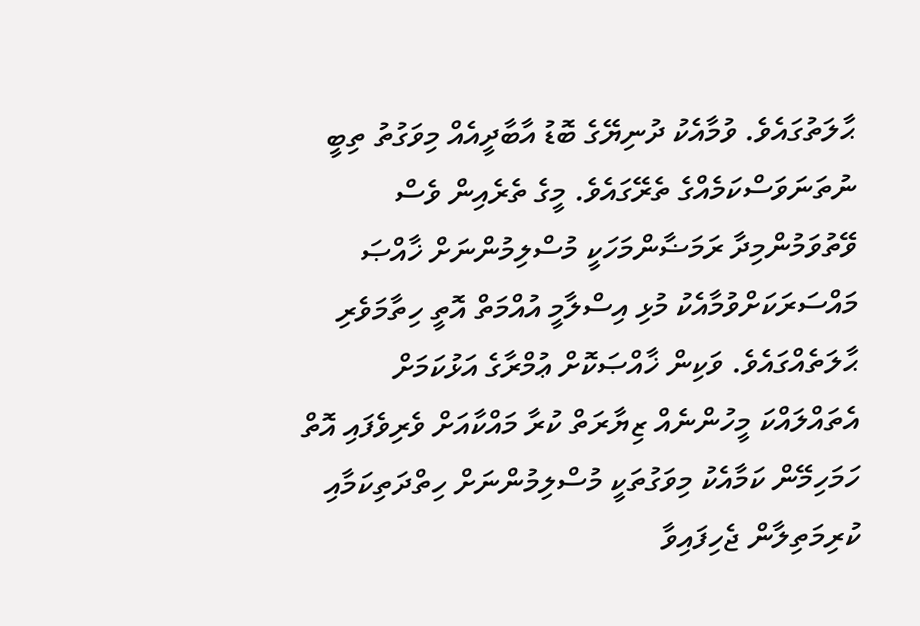ޙާލަތުގައެވެ. ވުމާއެކު ދުނިޔޭގެ ބޮޑު އާބާދީއެއް މިވަގުތު ތިބީ ނުތަނަވަސްކަމެއްގެ ތެރޭގައެވެ. މީގެ ތެރެއިން ވެސް ވޭތުވަމުންމިދާ ރަމަޟާންމަހަކީ މުސްލިމުންނަށް ޚާއްޞަ މައްސަރަކަށްވުމާއެކު މުޅި އިސްލާމީ އުއްމަތް އޮތީ ހިތާމަވެރި ޙާލަތެއްގައެވެ. ވަކިން ޚާއްޞަކޮށް ޢުމްރާގެ އަޅުކަމަށް އެތައްލައްކަ މީހުންނެއް ޒިޔާރަތް ކުރާ މައްކާއަށް ވެރިވެފައި އޮތް ހަމަހިމޭން ކަމާއެކު މިވަގުތަކީ މުސްލިމުންނަށް ހިތްދަތިކަމާއި ކުރިމަތިލާން ޖެހިފައިވާ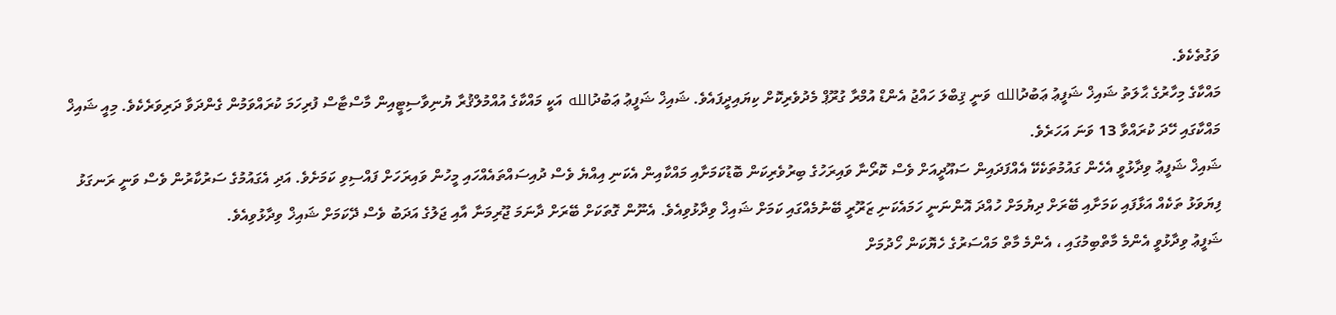ވަގުތެކެވެ.
މައްކާގެ މިހާރުގެ ޙާލަތު ޝައިޚް ޝަފީޢު ޢަބުދުالله ވަނީ ޤިބްލަ ހައްޖު އެންޑް އުމްރާ ގުރޫޕް މެދުވެރިކޮށް ކިޔައިދީފައެވެ. ޝައިޚް ޝަފީޢު ޢަބުދުالله އަކީ މައްކާގެ އުއްމުލްޤުރާ ޔުނިވާސިޓީއިން މާސްޓާސް ފުރިހަމަ ކުރައްވަމުން ގެންދަވާ ދަރިވަރެކެވެ. މިއީ ޝައިޚް މައްކާގައި ހޭދަ ކުރައްވާ 13 ވަނަ އަހަރެވެ.
ޝައިޚް ޝަފީޢު ވިދާޅުވީ އެހެން ގައުމުތަކެކޭ އެއްފަދައިން ސައޫދީއަށް ވެސް ކޮރޯނާ ވައިރަހުގެ ބިރުވެރިކަން ބޮޑުކަމަށާއި މައްކާއިން އެކަނި އިއްޔެ ވެސް ދުއިސައްތައެއްހައި މީހުން ވައިރަހަށް ފައްސިވި ކަމަށެވެ. އަދި އެގައުމުގެ ސަރުކާރުން ވެސް ވަނީ ރަނގަޅު ފިޔަވަޅު ތަކެއް އަޅާފައި ކަމަށާއި ބޭރަށް ދިޔުމަށް ހުއްދަ އޮންނަނީ ހަމައެކަނި ޒަރޫރީ ބޭނުމެއްގައި ކަމަށް ޝައިޚް ވިދާޅުވިއެވެ. އެނޫން ގޮތަކަށް ބޭރަށް ދާނަމަ ޖޫރިމަނާ އާއި ޖަލުގެ އަދަބު ވެސް ދޭކަމަށް ޝައިޚް ވިދާޅުވިއެވެ.
ޝަފީޢު ވިދާޅުވީ އެންމެ މާތްބިމުގައި ، އެންމެ މާތް މައްސަރުގެ ހެޔޮކަން ހޯދުމަށް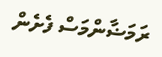ރަމަޟާންމަސް ފެށެން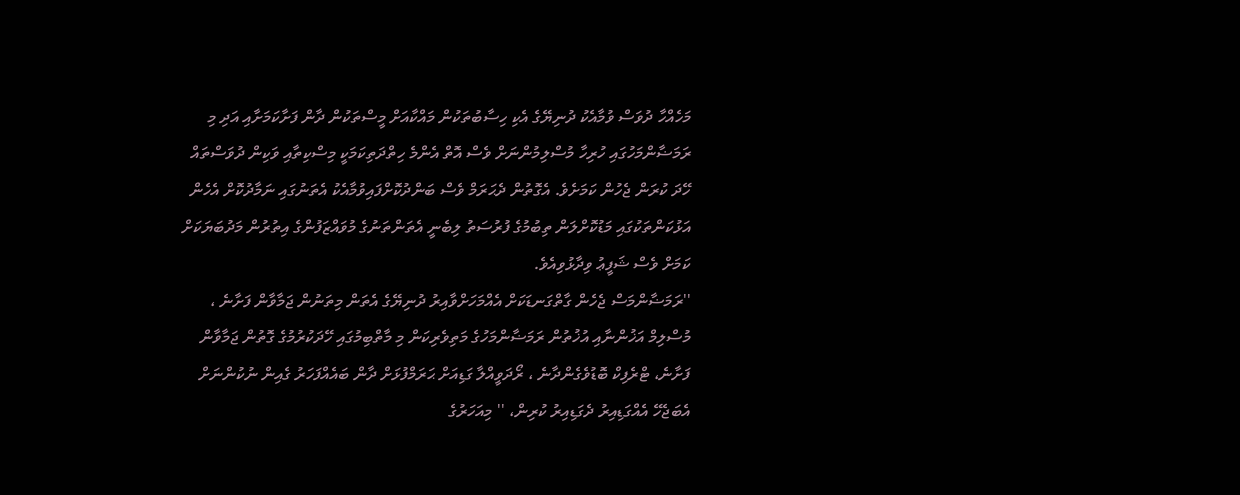މަހެއްހާ ދުވަސް ވުމާއެކު ދުނިޔޭގެ އެކި ހިސާބުތަކުން މައްކާއަށް މީސްތަކުން ދާން ފަށާކަމަށާއި އަދި މި ރަމަޟާންމަހުގައި ހުރިހާ މުސްލިމުންނަށް ވެސް އޮތް އެންމެ ހިތްދަތިކަމަކީ މިސްކިތާއި ވަކިން ދުވަސްތައް ހޭދަ ކުރަން ޖެހުން ކަމަށެވެ. އެގޮތުން ދެޙަރަމް ވެސް ބަންދުކޮށްފައިވުމާއެކު އެތަނުގައި ނަމާދުކޮށް އެހެން އަޅުކަންތަކުގައި މަޑުކޮށްލަން ތިބުމުގެ ފުރުސަތު ލިބެނީ އެތަންތަނުގެ މުވައްޒަފުންގެ އިތުރުން މަދުބަޔަކަށް ކަމަށް ވެސް ޝަފީޢު ވިދާޅުވިއެވެ.
''ރަމަޟާންމަސް ޖެހެން ގާތްގަނޑަކަށް އެއްމަހަށްވާއިރު ދުނިޔޭގެ އެތަން މިތަނުން ޖަމާވާން ފަށާނެ ، މުސްލިމް އަޚުންނާއި އުޚުތުން ރަމަޟާންމަހުގެ މަތިވެރިކަން މި މާތްބިމުގައި ހޭދަކުރުމުގެ ގޮތުން ޖަމާވާން ފަށާނެ، ޓްރެފިކް ބޮޑުވެގެންދާނެ ، ރޯދަވީއްލާ ގަޑިއަށް ޙަރަމްފުޅަށް ދާން ބައެއްފަހަރު ގެއިން ނުކުންނަށް އެބަޖެހޭ އެއްގަޑިއިރު ދެގަޑިއިރު ކުރިން، '' މިއަހަރުގެ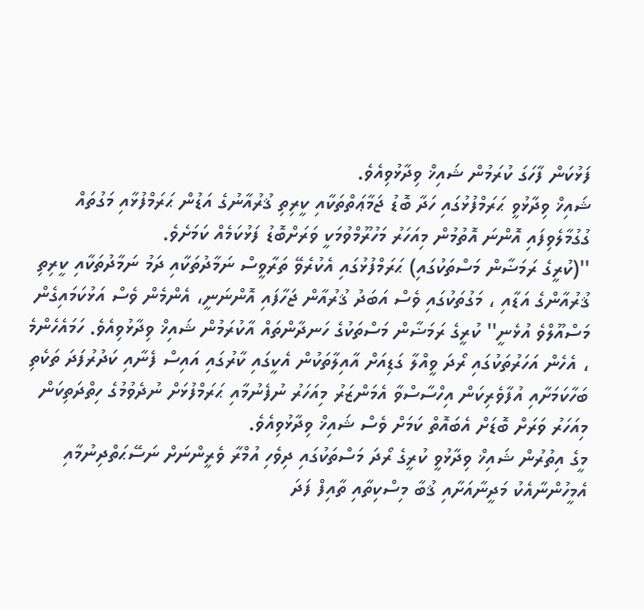ފަޅުކަން ފާހަގަ ކުރަމުން ޝައިޚް ވިދާޅުވިއެވެ.
ޝައިޚް ވިދާޅުވީ ޙަރަމްފުޅުގައި ހަދާ ބޮޑު ޖަމާޢަތްތަކާއި ކީރިތި ޤުރުއާނުގެ އަޑުން ޙަރަމްފުޅާއި މަގުތައް ގުގުމާލެވިފައި އޮންނަ އޮތުމުން މިއަހަރު މަހުރޫމްވުމަކީ ވަރަށްބޮޑު ފަޅުކަމެއް ކަމަށެވެ.
''(ކުރީގެ ރަމަޟާން މަސްތަކުގައި) ޙަރަމްފުޅުގައި އެކުރެވޭ ތަރާވީސް ނަމާދުތަކާއި ދަމު ނަމާދުތަކާއި ކީރިތި ޤުރުއާންގެ އަޑާއި ، މަގުތަކުގައި ވެސް އަބަދު ޤުރުއާން ޖަހާފައި އޮންނަނީ، އެންމެން ވެސް އަޅުކަމައިގެން މަސްއޫލްވެ އުޅެނީ'' ކުރީގެ ރަމަޟާން މަސްތަކުގެ ހަނދާންތައް އާކުރަމުން ޝައިޚް ވިދާޅުވިއެވެ. ހަމައެހެންމެ ، އެހެން އަހަރުތަކުގައި ރޯދަ ވީއްލާ ގަޑިއަށް އާއިލާތަކުން އެކީގައި ކާރުގައި އައިސް ފެނާއި ކަދުރުފަދަ ތަކެތި ބަހާކަމަށާއި އުފާވެރިކަން އިހްސާސްވާ އެމަންޒަރު މިއަހަރު ނުފެނުމާއި ޙަރަމްފުޅަށް ނުދެވުމުގެ ހިތްދަތިކަން މިއަހަރު ވަރަށް ބޮޑަށް އެބައޮތް ކަމަށް ވެސް ޝައިޚް ވިދާޅުވިއެވެ.
މީގެ އިތުރުން ޝައިޚް ވިދާޅުވީ ކުރީގެ ރޯދަ މަސްތަކުގައި ދިވެހި އުމްރާ ވެރީންނަށް ނަސޭޙަތްދިނުމާއި އެމީހުންނާއެކު މަދީނާއަށާއި ޤުބާ މިސްކިތާއި ތާއިފް ފަދަ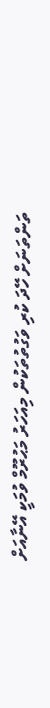ތަންތަނަށް ހޭދަ ކުރި ވަގުތުތަކުން މިއަހަރު މަޙުރޫމް ވުމަކީ އޭނާއަށް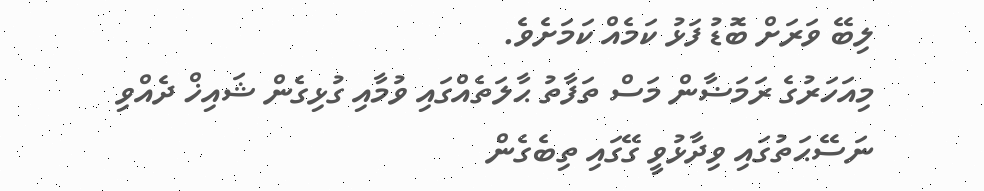ލިބޭ ވަރަށް ބޮޑު ފަޅު ކަމެއް ކަމަށެވެ.
މިއަހަރުގެ ރަމަޟާން މަސް ތަފާތު ޙާލަތެއްގައި ވުމާއި ގުޅިގެން ޝައިޚް ދެއްވި ނަސޭޙަތުގައި ވިދާޅުވީ ގޭގައި ތިބެގެން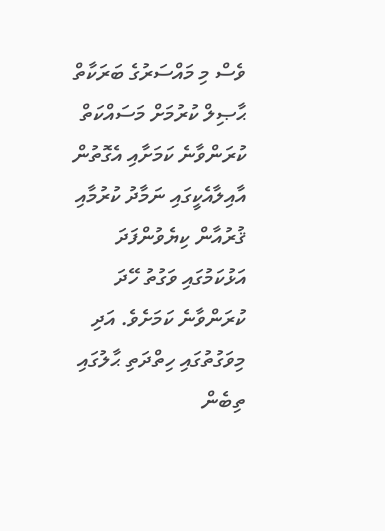ވެސް މި މައްސަރުގެ ބަރަކާތް ޙާޞިލް ކުރުމަށް މަސައްކަތް ކުރަންވާނެ ކަމަށާއި އެގޮތުން އާއިލާއެކީގައި ނަމާދު ކުރުމާއި ޤުރުއާން ކިޔެވުންފަދަ އަޅުކަމުގައި ވަގުތު ހޭދަ ކުރަންވާނެ ކަމަށެވެ. އަދި މިވަގުތުގައި ހިތްދަތި ޙާލުގައި ތިބެން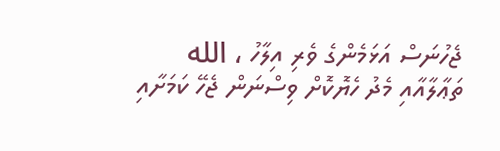ޖެހުނަސް އަޅަމެންގެ ވެރި އިލާހު ، الله ތަޢާލާއާއި މެދު ހެޔޮކޮށް ވިސްނަން ޖެހޭ ކަމަށާއި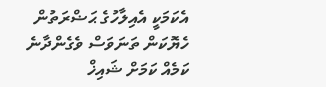އެކަމަކީ އެއިލާހުގެ ޙަޟްރަތުން ހެޔޮކަން ތަނަވަސް ވެގެންދާނެ ކަމެއް ކަމަށް ޝައިޚް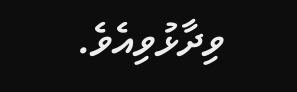ވިދާޅުވިއެވެ.